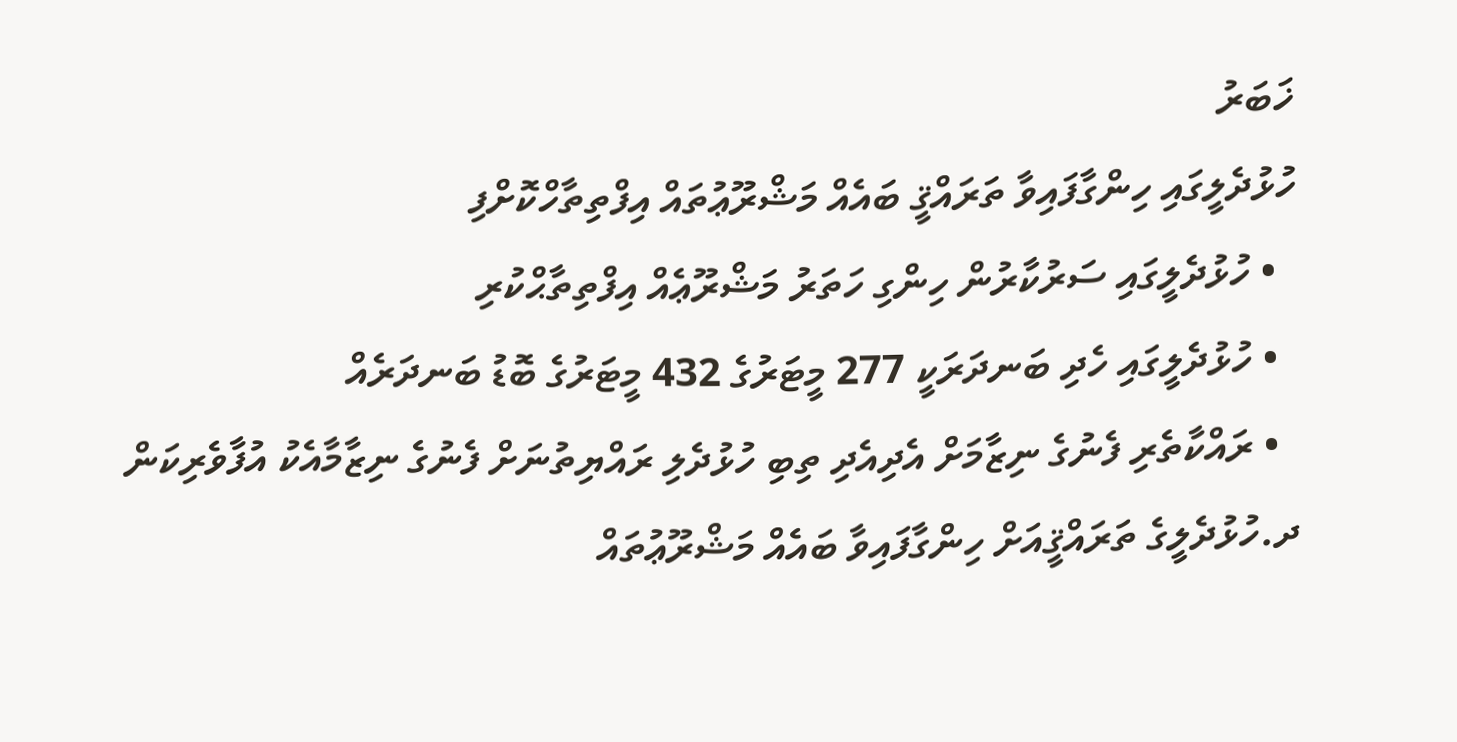ޚަބަރު
ހުޅުދެލީގައި ހިންގާފައިވާ ތަރައްޤީ ބައެއް މަޝްރޫޢުތައް އިފްތިތާހްކޮށްފި
  • ހުޅުދެލީގައި ސަރުކާރުން ހިންގި ހަތަރު މަޝްރޫޢެއް އިފްތިތާޙްކުރި
  • ހުޅުދެލީގައި ހެދި ބަނދަރަކީ 277 މީޓަރުގެ 432 މީޓަރުގެ ބޮޑު ބަނދަރެއް
  • ރައްކާތެރި ފެނުގެ ނިޒާމަށް އެދިއެދި ތިބި ހުޅުދެލި ރައްޔިތުނަށް ފެނުގެ ނިޒާމާއެކު އުފާވެރިކަން
ދ.ހުޅުދެލީގެ ތަރައްޤީއަށް ހިންގާފައިވާ ބައެއް މަޝްރޫޢުތައް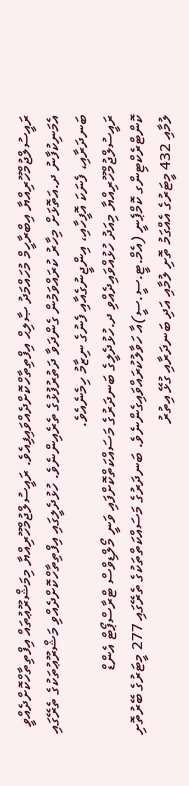ރައީސުލްޖުމްހޫރިއްޔާ އިބްރާހީމް މުހައްމަދު ޞާލިޙް އިފްތިތާހްކޮށްދެއްވައިފިއެވެ. ރައީސުލްޖުމްހޫރިއްޔާ މިމަޝްރޫޢުތައް އިފްތިތާހްކޮށްދެއްވީ އެމަނިކުފާނު ދ.އަތޮޅަށް މިހާރު ކުރައްވަމުން ގެންދަވާ ދަތުރުފުޅުގެ ތެރެއިންނެވެ. ހުޅުދެލީގައި އިފްތިތާހްކޮށްދެއްވި މަޝްރޫޢުތަކުގެ ތެރޭގައި ބަނދަރާއި، ފެނަކަ އޮފީހާއި، އިންޖީނުގެއާއި ފެނުގެ ނިޒާމު ހިމެނެއެވެ.
ރައީސުލްޖުމްހޫރިއްޔާ މިއަދު ހުޅުއްވައިދެއްވި ދ.ހުޅުދެލީގެ ބަނދަރުގެ މަސައްކަތްކޮށްފައި ވަނީ މޯލްޑިވްސް ޓްރާސްޕޯޓް އެންޑް ކޮންޓްރެކްޓިންގ ކޮމްޕެނީ (އެމް.ޓީ.ސީ.ސީ)އާ ހަވާލުކުރައްވައިގެންނެވެ. ބަނދަރުގެ މަސައްކަތްތަކުގެ ތެރޭގައި 277 މީޓަރުގެ ބޭރުތޮށި ލުމާއި 432 މީޓަރުގެ އެއްގަމު ތޮށި ލުމާއި އަދި ބަނދަރާއި ގުޅޭ އިތުރު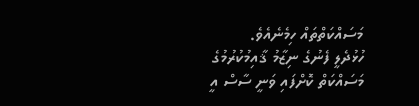މަސައްކަތްތައް ހިމެނެއެވެ.
ހުޅުދެލީ ފެނުގެ ނިޒާމު ޤާއިމުކުރުމުގެ މަސައްކަތް ކޮށްފައި ވަނީ ސާސް އީ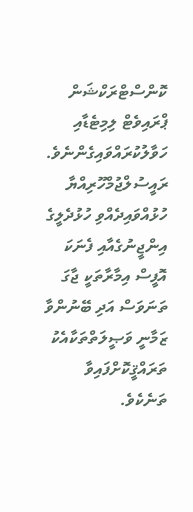ކޮންސްޓްރަކްޝަން ޕްރައިވެޓް ލިމިޓެޑާއި ހަވާލުކުރައްވައިގެންނެވެ.
ރައީސުލްޖުމްހޫރިއްޔާ ހުޅުއްވައިދެއްވި ހުޅުދެލީގެ އިންޖީނުގެއާއި ފެނަކަ އޮފީސް އިމާރާތަކީ ޖާގަ ތަނަވަސް އަދި ބޭނުންވާ ޒަމާނީ ވަޞީލަތްތަކާއެކު ތަރައްޤީކޮށްފައިވާ ތަނެކެވެ.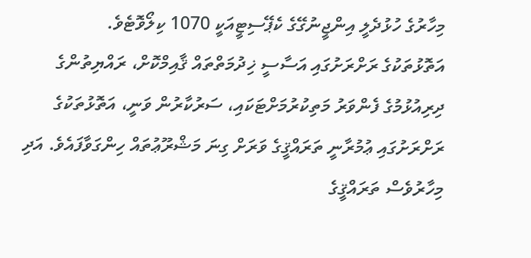މިހާރުގެ ހުޅުދެލީ އިންޖީނުގޭގެ ކެޕޭސިޓީއަކީ 1070 ކިލޯވޮޓެވެ.
އަތޮޅުތަކުގެ ރަށްރަށުގައި އަސާސީ ޚިދުމަތްތައް ޤާއިމްކޮށް، ރައްޔިތުންގެ ދިރިއުޅުމުގެ ފެންވަރު މަތިކުރުމަށްޓަކައި، ސަރުކާރުން ވަނީ، އަތޮޅުތަކުގެ ރަށްރަށުގައި ޢުމުރާނީ ތަރައްޤީގެ ވަރަށް ގިނަ މަޝްރޫޢުތައް ހިންގަވާފައެވެ. އަދި މިހާރުވެސް ތަރައްޤީގެ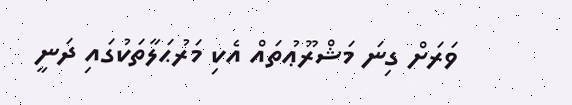ވަރަށް ގިނަ މަޝްރޫޢުތައް އެކި މަރުޙަލާތަކުގައި ދަނީ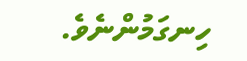ހިނގަމުންނެވެ.